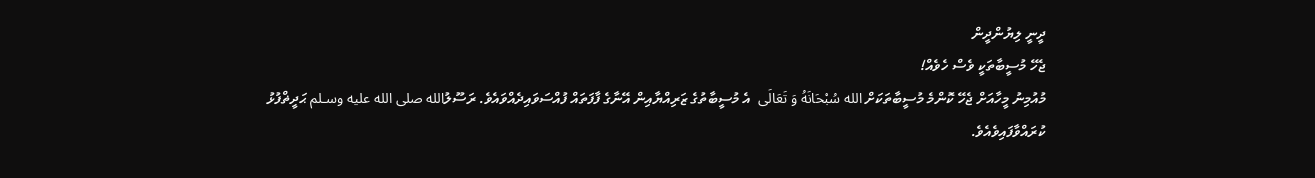ދީނީ ލިޔުންދީން
ޖެހޭ މުސީބާތަކީ ވެސް ހެވެއް!
މުއުމިނު މީހާއަށް ޖެހޭ ކޮންމެ މުސީބާތަކަށް الله سُبْحَانَهُ وَ تَعَالَى  އެ މުސީބާތުގެ ޒަރިއްޔާއިން އޭނާގެ ފާފަތައް ފުއްސަވައިދެއްވައެވެ. ރަސޫލުالله صلى الله عليه وسـلم ޙަދީޡްފުޅު ކުރައްވާފައިވެއެވެ.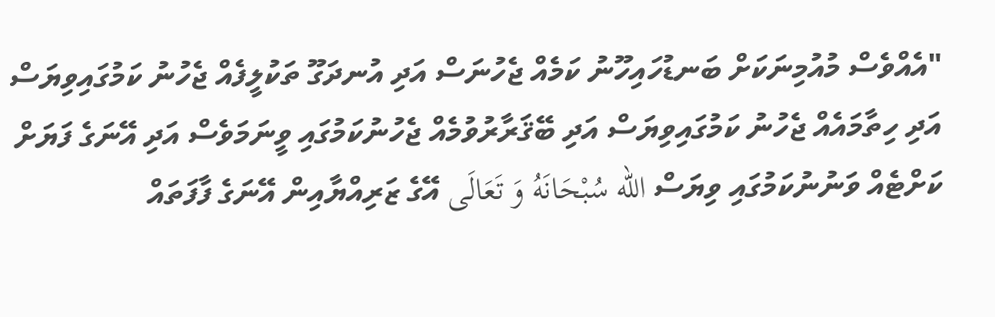"އެއްވެސް މުއުމިނަކަށް ބަނޑުހައިހޫނު ކަމެއް ޖެހުނަސް އަދި އުނދަގޫ ތަކުލީފެއް ޖެހުނު ކަމުގައިވިޔަސް އަދި ހިތާމައެއް ޖެހުނު ކަމުގައިވިޔަސް އަދި ބޭޤަރާރުވުމެއް ޖެހުނުކަމުގައި ވީނަމަވެސް އަދި އޭނަގެ ފަޔަށް ކަށްޓެއް ވަނުނުކަމުގައި ވިޔަސް الله سُبْحَانَهُ وَ تَعَالَى އޭގެ ޒަރިއްޔާއިން އޭނަގެ ފާފަތައް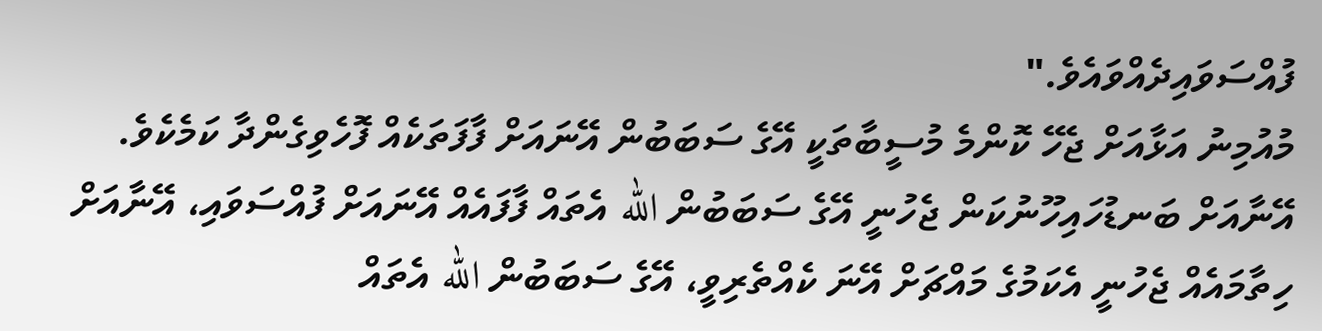ފުއްސަވައިދެއްވައެވެ."
މުއުމިނު އަޅާއަށް ޖެހޭ ކޮންމެ މުސީބާތަކީ އޭގެ ސަބަބުން އޭނައަށް ފާފަތަކެއް ފޮހެވިގެންދާ ކަމެކެވެ. އޭނާއަށް ބަނޑުހައިހޫނުކަން ޖެހުނީ އޭގެ ސަބަބުން الله އެތައް ފާފައެއް އޭނައަށް ފުއްސަވައި، އޭނާއަށް ހިތާމައެއް ޖެހުނީ އެކަމުގެ މައްޗަށް އޭނަ ކެއްތެރިވީ، އޭގެ ސަބަބުން الله އެތައް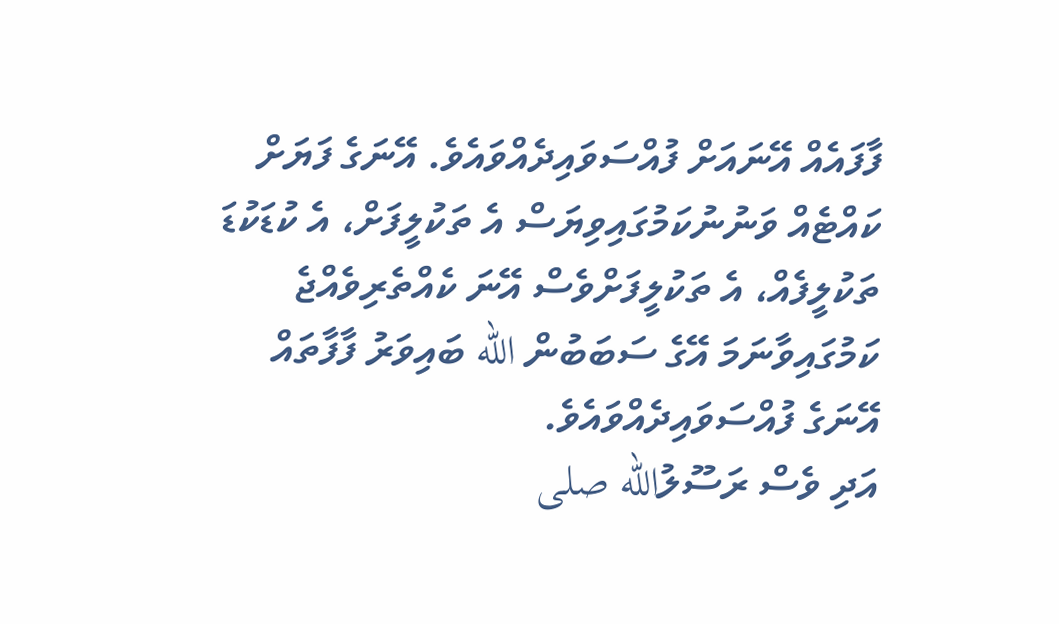ފާފައެއް އޭނައަށް ފުއްސަވައިދެއްވައެވެ. އޭނަގެ ފަޔަށް ކައްޓެއް ވަނުނުކަމުގައިވިޔަސް އެ ތަކުލީފަށް، އެ ކުޑަކުޑަ ތަކުލީފެއް، އެ ތަކުލީފަށްވެސް އޭނަ ކެއްތެރިވެއްޖެ ކަމުގައިވާނަމަ އޭގެ ސަބަބުން الله ބައިވަރު ފާފާތައް އޭނަގެ ފުއްސަވައިދެއްވައެވެ.
އަދި ވެސް ރަސޫލުالله صلى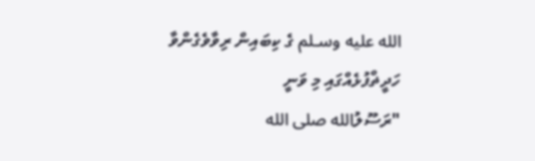الله عليه وسـلم ގެ ކިބައިން ރިވާވެގެންވާ ހަދީޡްފުޅެއްގައި މި ވަނީ
"ރަސޫލުالله صلى الله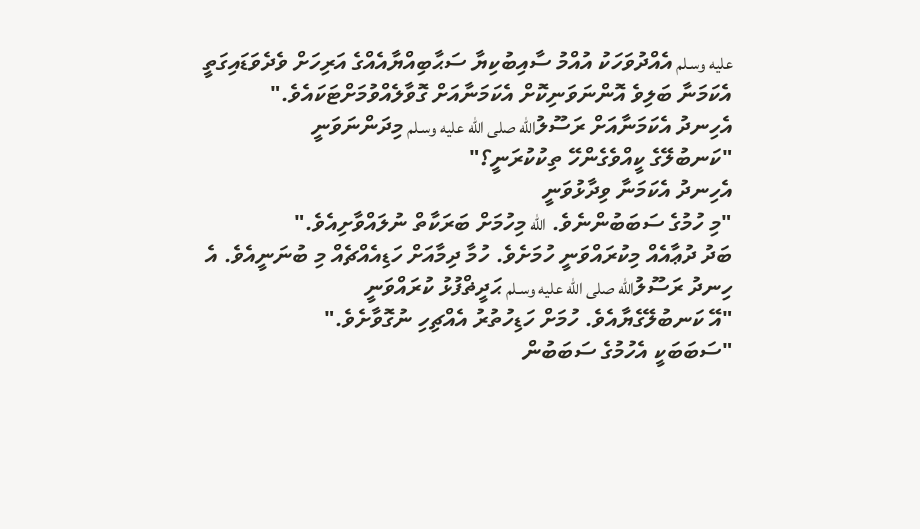عليه وسـلم އެއްދުވަހަކު އުއްމު ސާއިބުކިޔާ ސަޙާބިއްޔާއެއްގެ އަރިހަށް ވެދެވަޑައިގަތީ އެކަމަނާ ބަލިވެ އޮންނަވަނިކޮށް އެކަމަނާއަށް ގޮވާލެއްވުމަށްޓަކައެވެ."
އެހިނދު އެކަމަނާއަށް ރަސޫލުالله صلى الله عليه وسـلم މިދަންނަވަނީ
"ކަނބުލޭގެ ކީއްވެގެންހޭ ތިކުކުރަނީ؟"
އެހިނދު އެކަމަނާ ވިދާޅުވަނީ
"މި ހުމުގެ ސަބަބުންނެވެ. الله މިހުމަށް ބަރަކާތް ނުލައްވާށިއެވެ."
ބަދު ދުޢާއެއް މިކުރައްވަނީ ހުމަށެވެ. ހުމާ ދިމާއަށް ހަޑިއެއްޗެއް މި ބުނަނީއެވެ. އެ ހިނދު ރަސޫލުالله صلى الله عليه وسـلم ޙަދީޡްފުޅު ކުރައްވަނީ
"އޭ ކަނބުލޭގެޔާއެވެ. ހުމަށް ހަޑިހުތުރު އެއްޗިހި ނުގޮވާށެވެ."
"ސަބަބަކީ އެހުމުގެ ސަބަބުން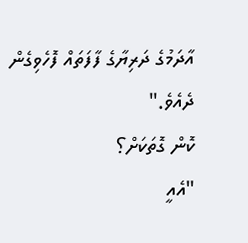އާދަމުގެ ދަރިޔާގެ ފާފަތައް ފޮހެވިގެން ދެއެވެ."
ކޮން ގޮތަކަށް؟
"އެއީ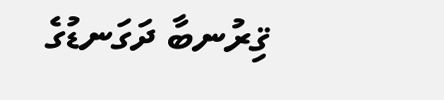ޤިރުނބާ ދަގަނޑުގެ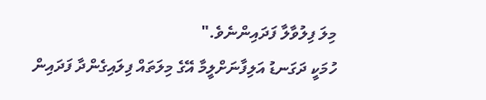މިލަ ފިލުވާލާ ފަދައިންނެވެ."
ހުމަކީ ދަގަނޑު އަލިފާނަށްލީމާ އޭގެ މިލަތައް ފިލައިގެންދާ ފަދައިން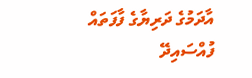އާދަމުގެ ދަރިޔާގެ ފާފަތައް ފުއްސައިދޭ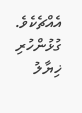އެއްޗެކެވެ.
ގުޅުންހުރި
ޚިޔާލު